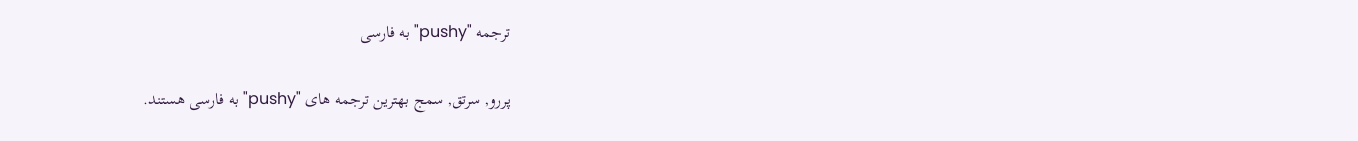ترجمه "pushy" به فارسی

پررو, سرتق, سمج بهترین ترجمه های "pushy" به فارسی هستند.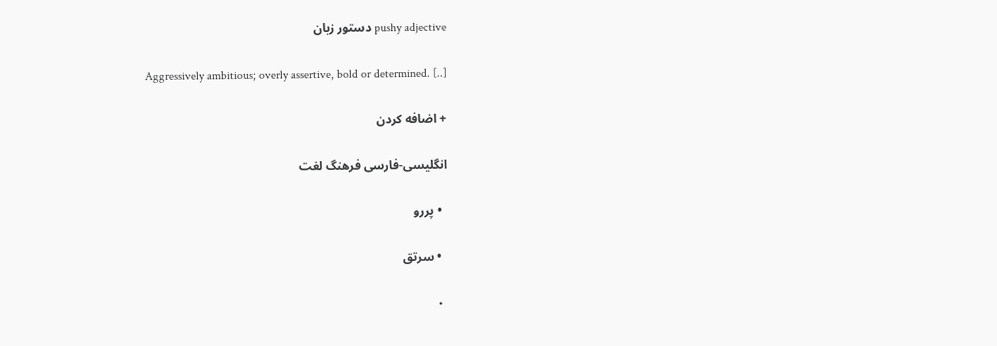pushy adjective دستور زبان

Aggressively ambitious; overly assertive, bold or determined. [..]

+ اضافه کردن

انگلیسی-فارسی فرهنگ لغت

  • پررو

  • سرتق

  •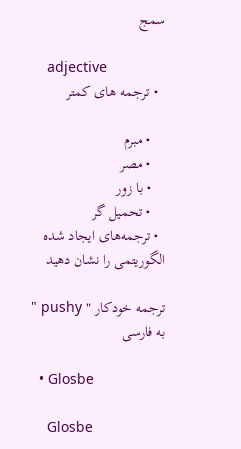سمج

    adjective
  • ترجمه های کمتر

    • مبرم
    • مصر
    • با زور
    • تحمیل گر
  • ترجمه‌های ایجاد شده الگوریتمی را نشان دهید

ترجمه خودکار " pushy " به فارسی

  • Glosbe

    Glosbe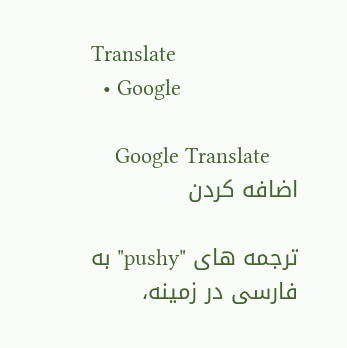Translate
  • Google

    Google Translate
اضافه کردن

ترجمه های "pushy" به فارسی در زمینه،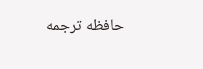حافظه ترجمه